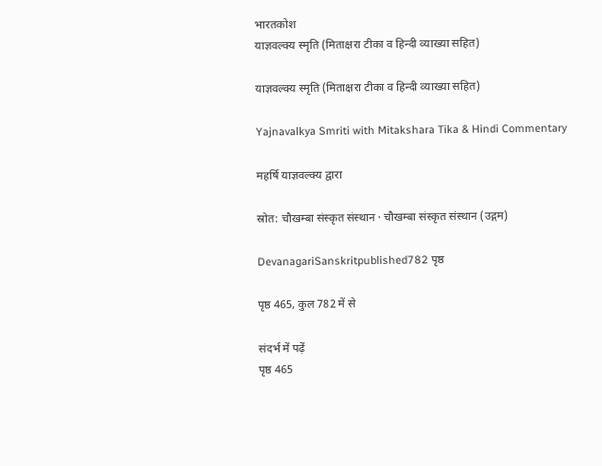भारतकोश
याज्ञवल्क्य स्मृति (मिताक्षरा टीका व हिन्दी व्याख्या सहित)

याज्ञवल्क्य स्मृति (मिताक्षरा टीका व हिन्दी व्याख्या सहित)

Yajnavalkya Smriti with Mitakshara Tika & Hindi Commentary

महर्षि याज्ञवल्क्य द्वारा

स्रोत: चौखम्बा संस्कृत संस्थान · चौखम्बा संस्कृत संस्थान (उद्गम)

DevanagariSanskritpublished782 पृष्ठ

पृष्ठ 465, कुल 782 में से

संदर्भ में पढ़ें
पृष्ठ 465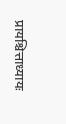प्रायश्चित्ताध्यायः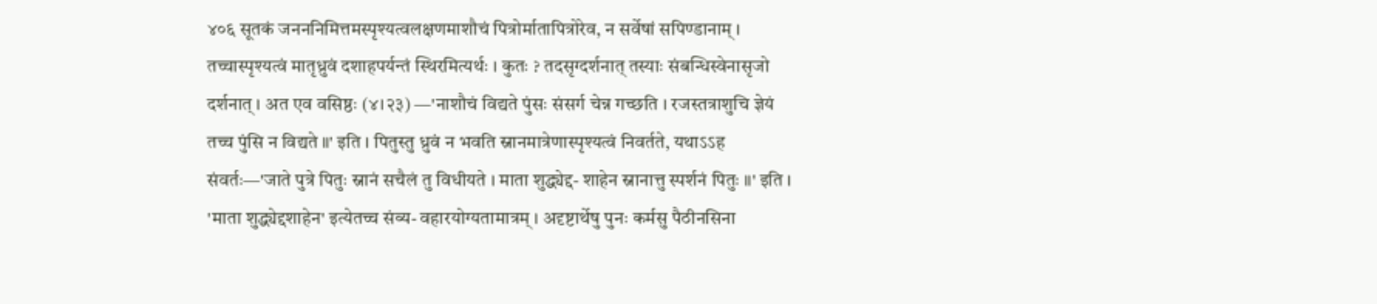४०६ सूतकं जनननिमित्तमस्पृश्यत्वलक्षणमाशौचं पित्रोर्मातापित्रोरेव, न सर्वेषां सपिण्डानाम् । तच्चास्पृश्यत्वं मातृध्रुवं दशाहपर्यन्तं स्थिरमित्यर्थः । कुतः ? तदसृग्दर्शनात् तस्याः संबन्धिस्वेनासृजो दर्शनात् । अत एव वसिष्ठः (४।२३) —'नाशौचं विद्यते पुंसः संसर्ग चेन्न गच्छति । रजस्तत्राशुचि ज्ञेयं तच्च पुंसि न विद्यते ॥' इति । पितुस्तु ध्रुवं न भवति स्नानमात्रेणास्पृश्यत्वं निवर्तते, यथाऽऽह संवर्तः—'जाते पुत्रे पितुः स्नानं सचैलं तु विधीयते । माता शुद्ध्येद्द- शाहेन स्नानात्तु स्पर्शनं पितुः ॥' इति । 'माता शुद्ध्येद्दशाहेन' इत्येतच्च संव्य- वहारयोग्यतामात्रम् । अदृष्टार्थेषु पुनः कर्मसु पैठीनसिना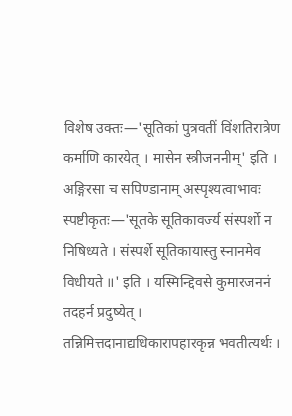विशेष उक्तः—'सूतिकां पुत्रवतीं विंशतिरात्रेण कर्माणि कारयेत् । मासेन स्त्रीजननीम्' इति । अङ्गिरसा च सपिण्डानाम् अस्पृश्यत्वाभावः स्पष्टीकृतः—'सूतके सूतिकावर्ज्य संस्पर्शो न निषिध्यते । संस्पर्शे सूतिकायास्तु स्नानमेव विधीयते ॥' इति । यस्मिन्द्दिवसे कुमारजननं तदहर्न प्रदुष्येत् । तन्निमित्तदानाद्यधिकारापहारकृन्न भवतीत्यर्थः ।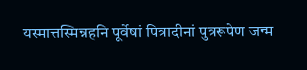यस्मात्तस्मिन्नहनि पूर्वेषां पित्रादीनां पुत्ररूपेण जन्म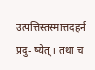उत्पत्तिस्तस्मात्तदहर्न प्रदु- ष्येत् । तथा च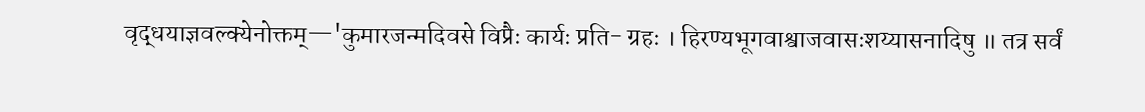वृद्धयाज्ञवल्क्येनोक्तम्—'कुमारजन्मदिवसे विप्रैः कार्यः प्रति- ग्रहः । हिरण्यभूगवाश्वाजवासःशय्यासनादिषु ॥ तत्र सर्वं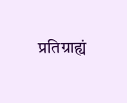प्रतिग्राह्यं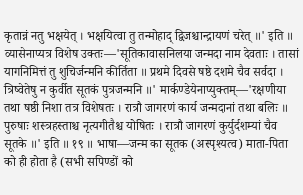कृतान्नं नतु भक्षयेत् । भक्षयित्वा तु तन्मोहाद् द्विजश्चान्द्रायणं चरेत् ॥' इति ॥ व्यासेनाप्यत्र विशेष उक्तः—'सूतिकावासनिलया जन्मदा नाम देवताः । तासां यागनिमित्तं तु शुचिर्जन्मनि कीर्तिता ॥ प्रथमे दिवसे षष्ठे दशमे चैव सर्वदा । त्रिष्वेतेषु न कुर्वीत सूतकं पुत्रजन्मनि ॥' मार्कण्डेयेनाप्युक्तम्—'रक्षणीया तथा षष्ठी निशा तत्र विशेषतः । रात्रौ जागरणं कार्य जन्मदानां तथा बलिः ॥ पुरुषाः शस्त्रहस्ताश्च नृत्यगीतैश्च योषितः । रात्रौ जागरणं कुर्युर्दशम्यां चैव सूतके ॥' इति ॥ १९ ॥ भाषा—जन्म का सूतक (अस्पृश्यत्व) माता-पिता को ही होता है (सभी सपिण्डों को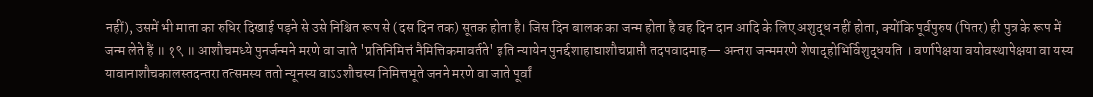नहीं), उसमें भी माता का रुधिर दिखाई पड़ने से उसे निश्चित रूप से (दस दिन तक) सूतक होता है। जिस दिन बालक का जन्म होता है वह दिन दान आदि के लिए अशुद्ध नहीं होता, क्योंकि पूर्वपुरुष (पितर) ही पुत्र के रूप में जन्म लेते हैं ॥ १९ ॥ आशौचमध्ये पुनर्जन्मने मरणे वा जाते 'प्रतिनिमित्तं नैमित्तिकमावर्तते' इति न्यायेन पुनर्द्दशाहाद्याशौचप्राप्तौ तदपवादमाह— अन्तरा जन्ममरणे शेषाद्होभिर्विशुद्धयति । वर्णापेक्षया वयोवस्थापेक्षया वा यस्य यावानाशौचकालस्तदन्तरा तत्समस्य ततो न्यूनस्य वाऽऽशौचस्य निमित्तभूते जनने मरणे वा जाते पूर्वां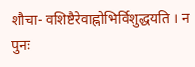शौचा- वशिष्टैरेवाह्नोभिर्विशुद्धयति । न पुनः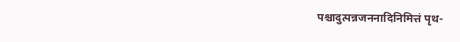पश्चादुत्पन्नजननादिनिमित्तं पृथ-